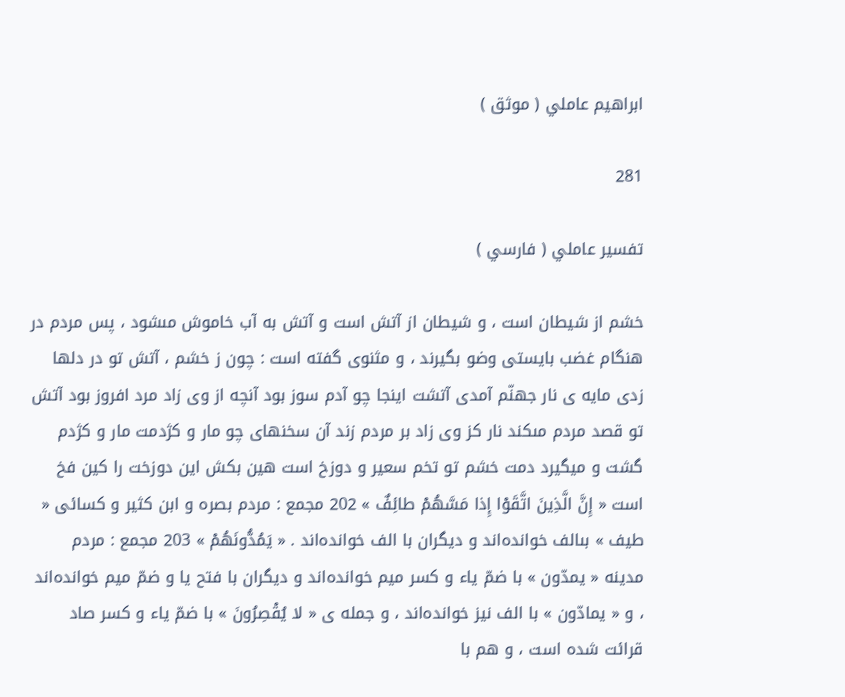ابراهيم عاملي ( موثق )

281

تفسير عاملي ( فارسي )

خشم از شيطان است ، و شيطان از آتش است و آتش به آب خاموش مىشود ، پس مردم در هنگام غضب بايستى وضو بگيرند ، و مثنوى گفته است : چون ز خشم ، آتش تو در دلها زدى مايه ى نار جهنّم آمدى آتشت اينجا چو آدم سوز بود آنچه از وى زاد مرد افروز بود آتش تو قصد مردم مىكند نار كز وى زاد بر مردم زند آن سخنهاى چو مار و كژدمت مار و كژدم گشت و ميگيرد دمت خشم تو تخم سعير و دوزخ است هين بكش اين دوزخت را كين فخ است « إِنَّ الَّذِينَ اتَّقَوْا إِذا مَسَّهُمْ طائِفٌ » 202 مجمع : مردم بصره و ابن كثير و كسائى « طيف » بىالف خوانده‌اند و ديگران با الف خوانده‌اند . « يَمُدُّونَهُمْ » 203 مجمع : مردم مدينه « يمدّون » با ضمّ ياء و كسر ميم خوانده‌اند و ديگران با فتح يا و ضمّ ميم خوانده‌اند ، و « يمادّون » با الف نيز خوانده‌اند ، و جمله ى « لا يُقْصِرُونَ » با ضمّ ياء و كسر صاد قرائت شده است ، و هم با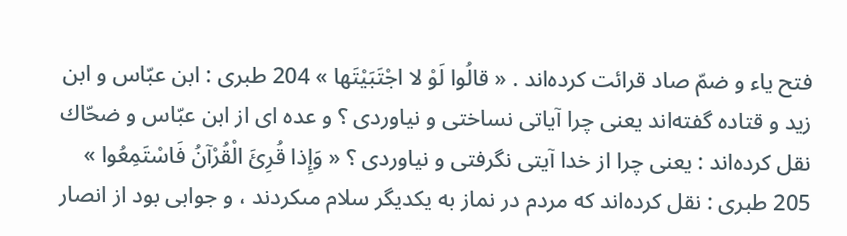فتح ياء و ضمّ صاد قرائت كرده‌اند . « قالُوا لَوْ لا اجْتَبَيْتَها » 204 طبرى : ابن عبّاس و ابن زيد و قتاده گفته‌اند يعنى چرا آياتى نساختى و نياوردى ؟ و عده اى از ابن عبّاس و ضحّاك نقل كرده‌اند : يعنى چرا از خدا آيتى نگرفتى و نياوردى ؟ « وَإِذا قُرِئَ الْقُرْآنُ فَاسْتَمِعُوا » 205 طبرى : نقل كرده‌اند كه مردم در نماز به يكديگر سلام مىكردند ، و جوابى بود از انصار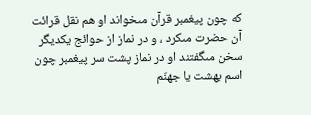كه چون پيغمبر قرآن مىخواند او هم نقل قرائت آن حضرت مىكرد ، و در نماز از حوائج يكديگر سخن مىگفتند او در نماز پشت سر پيغمبر چون اسم بهشت يا جهنّم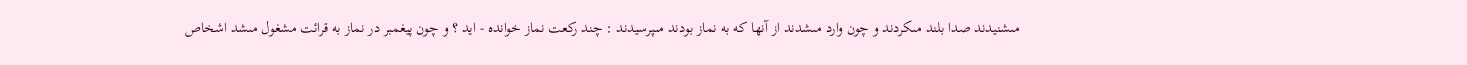مىشنيدند صدا بلند مىكردند و چون وارد مىشدند از آنها كه به نماز بودند مىپرسيدند : چند ركعت نماز خوانده - ايد ؟ و چون پيغمبر در نماز به قرائت مشغول مىشد اشخاص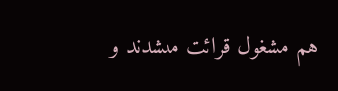هم مشغول قرائت مىشدند و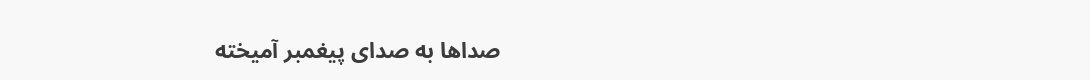صداها به صداى پيغمبر آميخته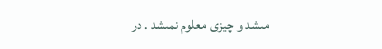مىشد و چيزى معلوم نمىشد . در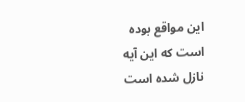اين مواقع بوده است كه اين آيه نازل شده است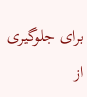براى جلوگيرى از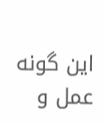اين گونه عمل و